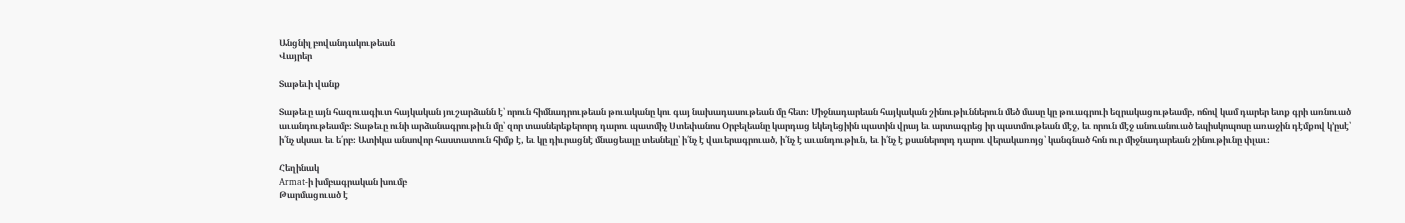Անցնիլ բովանդակութեան
Վայրեր

Տաթեւի վանք

Տաթեւը այն հազուագիւտ հայկական յուշարձանն է՝ որուն հիմնադրութեան թուականը կու գայ նախադասութեան մը հետ։ Միջնադարեան հայկական շինութիւններուն մեծ մասը կը թուագրուի եզրակացութեամբ, ոճով կամ դարեր ետք գրի առնուած աւանդութեամբ։ Տաթեւը ունի արձանագրութիւն մը՝ զոր տասներեքերորդ դարու պատմիչ Ստեփանոս Օրբելեանը կարդաց եկեղեցիին պատին վրայ եւ արտագրեց իր պատմութեան մէջ, եւ որուն մէջ անուանուած եպիսկոպոսը առաջին դէմքով կ՚ըսէ՝ ի՛նչ սկսաւ եւ ե՛րբ։ Ատիկա անսովոր հաստատուն հիմք է, եւ կը դիւրացնէ մնացեալը տեսնելը՝ ի՛նչ է վաւերագրուած, ի՛նչ է աւանդութիւն, եւ ի՛նչ է քսաներորդ դարու վերակառոյց՝ կանգնած հոն ուր միջնադարեան շինութիւնը փլաւ։

Հեղինակ
Armat-ի խմբագրական խումբ
Թարմացուած է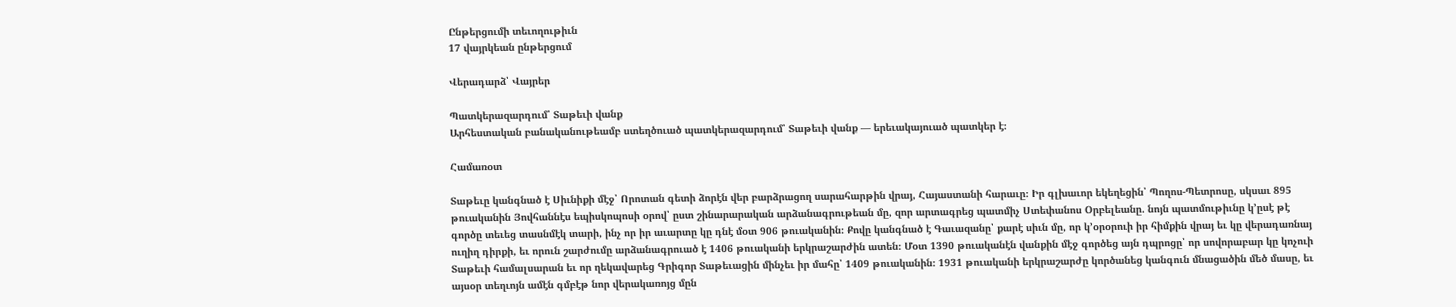Ընթերցումի տեւողութիւն
17 վայրկեան ընթերցում

Վերադարձ՝ Վայրեր

Պատկերազարդում՝ Տաթեւի վանք
Արհեստական բանականութեամբ ստեղծուած պատկերազարդում՝ Տաթեւի վանք — երեւակայուած պատկեր է։

Համառօտ

Տաթեւը կանգնած է Սիւնիքի մէջ՝ Որոտան գետի ձորէն վեր բարձրացող սարահարթին վրայ, Հայաստանի հարաւը։ Իր գլխաւոր եկեղեցին՝ Պողոս-Պետրոսը, սկսաւ 895 թուականին Յովհաննէս եպիսկոպոսի օրով՝ ըստ շինարարական արձանագրութեան մը, զոր արտագրեց պատմիչ Ստեփանոս Օրբելեանը. նոյն պատմութիւնը կ՚ըսէ թէ գործը տեւեց տասնմէկ տարի, ինչ որ իր աւարտը կը դնէ մօտ 906 թուականին։ Քովը կանգնած է Գաւազանը՝ քարէ սիւն մը, որ կ՚օրօրուի իր հիմքին վրայ եւ կը վերադառնայ ուղիղ դիրքի, եւ որուն շարժումը արձանագրուած է 1406 թուականի երկրաշարժին ատեն։ Մօտ 1390 թուականէն վանքին մէջ գործեց այն դպրոցը՝ որ սովորաբար կը կոչուի Տաթեւի համալսարան եւ որ ղեկավարեց Գրիգոր Տաթեւացին մինչեւ իր մահը՝ 1409 թուականին։ 1931 թուականի երկրաշարժը կործանեց կանգուն մնացածին մեծ մասը, եւ այսօր տեղւոյն ամէն գմբէթ նոր վերակառոյց մըն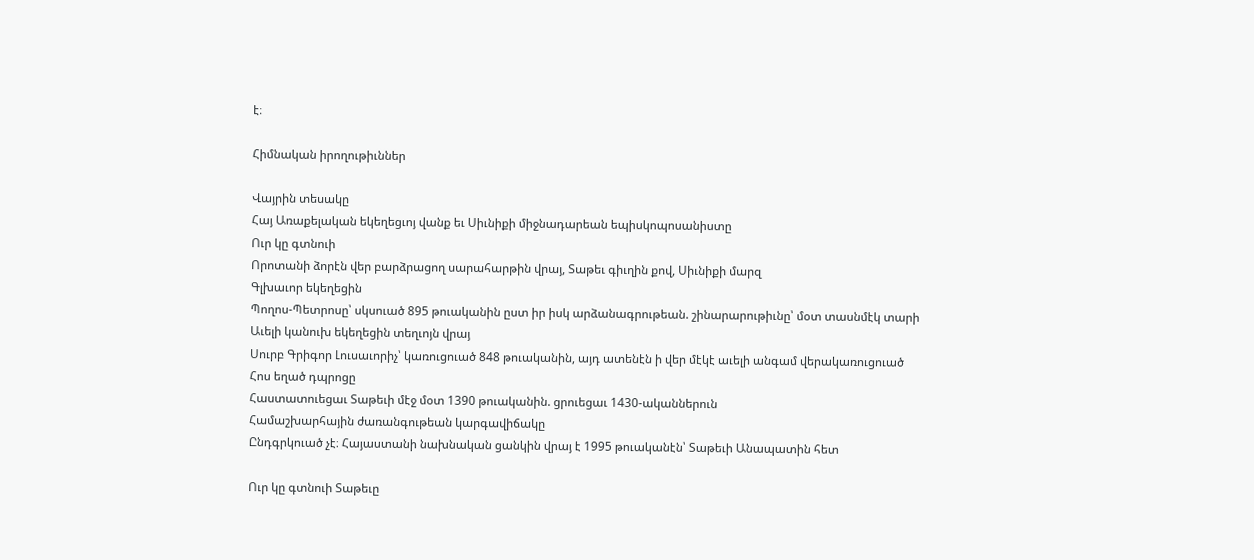է։

Հիմնական իրողութիւններ

Վայրին տեսակը
Հայ Առաքելական եկեղեցւոյ վանք եւ Սիւնիքի միջնադարեան եպիսկոպոսանիստը
Ուր կը գտնուի
Որոտանի ձորէն վեր բարձրացող սարահարթին վրայ, Տաթեւ գիւղին քով, Սիւնիքի մարզ
Գլխաւոր եկեղեցին
Պողոս-Պետրոսը՝ սկսուած 895 թուականին ըստ իր իսկ արձանագրութեան. շինարարութիւնը՝ մօտ տասնմէկ տարի
Աւելի կանուխ եկեղեցին տեղւոյն վրայ
Սուրբ Գրիգոր Լուսաւորիչ՝ կառուցուած 848 թուականին, այդ ատենէն ի վեր մէկէ աւելի անգամ վերակառուցուած
Հոս եղած դպրոցը
Հաստատուեցաւ Տաթեւի մէջ մօտ 1390 թուականին. ցրուեցաւ 1430-ականներուն
Համաշխարհային ժառանգութեան կարգավիճակը
Ընդգրկուած չէ։ Հայաստանի նախնական ցանկին վրայ է 1995 թուականէն՝ Տաթեւի Անապատին հետ

Ուր կը գտնուի Տաթեւը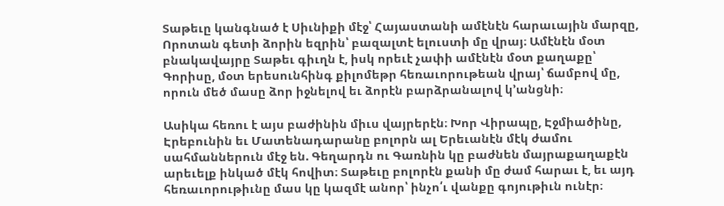Տաթեւը կանգնած է Սիւնիքի մէջ՝ Հայաստանի ամէնէն հարաւային մարզը, Որոտան գետի ձորին եզրին՝ բազալտէ ելուստի մը վրայ։ Ամէնէն մօտ բնակավայրը Տաթեւ գիւղն է, իսկ որեւէ չափի ամէնէն մօտ քաղաքը՝ Գորիսը, մօտ երեսունհինգ քիլոմեթր հեռաւորութեան վրայ՝ ճամբով մը, որուն մեծ մասը ձոր իջնելով եւ ձորէն բարձրանալով կ՚անցնի։

Ասիկա հեռու է այս բաժինին միւս վայրերէն։ Խոր Վիրապը, Էջմիածինը, Էրեբունին եւ Մատենադարանը բոլորն ալ Երեւանէն մէկ ժամու սահմաններուն մէջ են. Գեղարդն ու Գառնին կը բաժնեն մայրաքաղաքէն արեւելք ինկած մէկ հովիտ։ Տաթեւը բոլորէն քանի մը ժամ հարաւ է, եւ այդ հեռաւորութիւնը մաս կը կազմէ անոր՝ ինչո՛ւ վանքը գոյութիւն ունէր։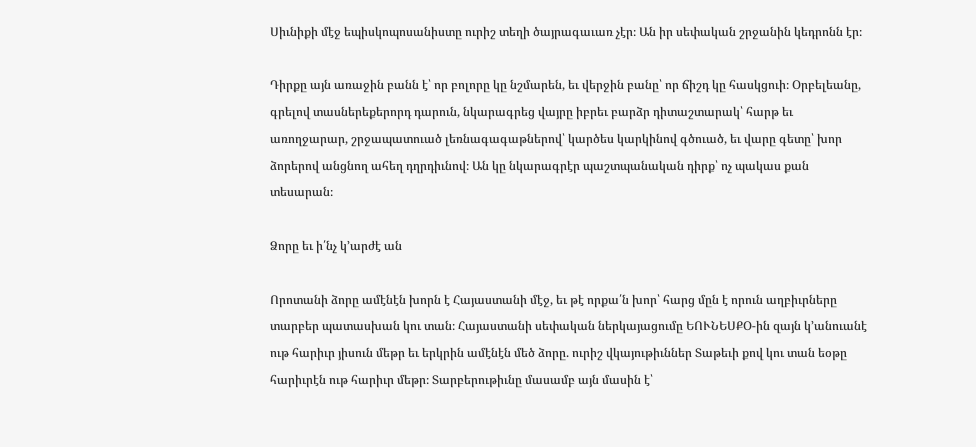Սիւնիքի մէջ եպիսկոպոսանիստը ուրիշ տեղի ծայրագաւառ չէր։ Ան իր սեփական շրջանին կեդրոնն էր։

Դիրքը այն առաջին բանն է՝ որ բոլորը կը նշմարեն, եւ վերջին բանը՝ որ ճիշդ կը հասկցուի։ Օրբելեանը, գրելով տասներեքերորդ դարուն, նկարագրեց վայրը իբրեւ բարձր դիտաշտարակ՝ հարթ եւ առողջարար, շրջապատուած լեռնագագաթներով՝ կարծես կարկինով գծուած, եւ վարը գետը՝ խոր ձորերով անցնող ահեղ դղրդիւնով։ Ան կը նկարագրէր պաշտպանական դիրք՝ ոչ պակաս քան տեսարան։

Ձորը եւ ի՛նչ կ՚արժէ ան

Որոտանի ձորը ամէնէն խորն է Հայաստանի մէջ, եւ թէ որքա՛ն խոր՝ հարց մըն է որուն աղբիւրները տարբեր պատասխան կու տան։ Հայաստանի սեփական ներկայացումը ԵՈՒՆԵՍՔՕ-ին զայն կ՚անուանէ ութ հարիւր յիսուն մեթր եւ երկրին ամէնէն մեծ ձորը. ուրիշ վկայութիւններ Տաթեւի քով կու տան եօթը հարիւրէն ութ հարիւր մեթր։ Տարբերութիւնը մասամբ այն մասին է՝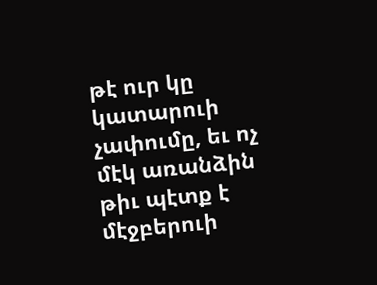թէ ուր կը կատարուի չափումը, եւ ոչ մէկ առանձին թիւ պէտք է մէջբերուի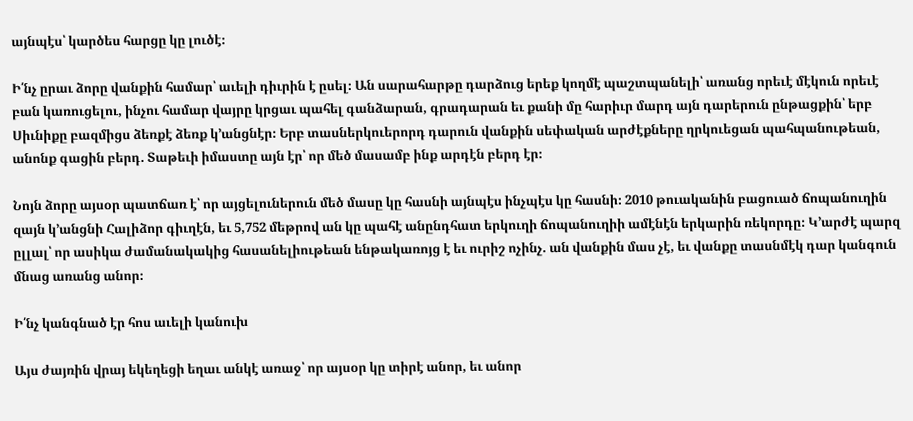այնպէս՝ կարծես հարցը կը լուծէ։

Ի՛նչ ըրաւ ձորը վանքին համար՝ աւելի դիւրին է ըսել։ Ան սարահարթը դարձուց երեք կողմէ պաշտպանելի՝ առանց որեւէ մէկուն որեւէ բան կառուցելու, ինչու համար վայրը կրցաւ պահել գանձարան, գրադարան եւ քանի մը հարիւր մարդ այն դարերուն ընթացքին՝ երբ Սիւնիքը բազմիցս ձեռքէ ձեռք կ՚անցնէր։ Երբ տասներկուերորդ դարուն վանքին սեփական արժէքները ղրկուեցան պահպանութեան, անոնք գացին բերդ. Տաթեւի իմաստը այն էր՝ որ մեծ մասամբ ինք արդէն բերդ էր։

Նոյն ձորը այսօր պատճառ է՝ որ այցելուներուն մեծ մասը կը հասնի այնպէս ինչպէս կը հասնի։ 2010 թուականին բացուած ճոպանուղին զայն կ՚անցնի Հալիձոր գիւղէն, եւ 5,752 մեթրով ան կը պահէ անընդհատ երկուղի ճոպանուղիի ամէնէն երկարին ռեկորդը։ Կ՚արժէ պարզ ըլլալ՝ որ ասիկա ժամանակակից հասանելիութեան ենթակառոյց է եւ ուրիշ ոչինչ. ան վանքին մաս չէ, եւ վանքը տասնմէկ դար կանգուն մնաց առանց անոր։

Ի՛նչ կանգնած էր հոս աւելի կանուխ

Այս ժայռին վրայ եկեղեցի եղաւ անկէ առաջ՝ որ այսօր կը տիրէ անոր, եւ անոր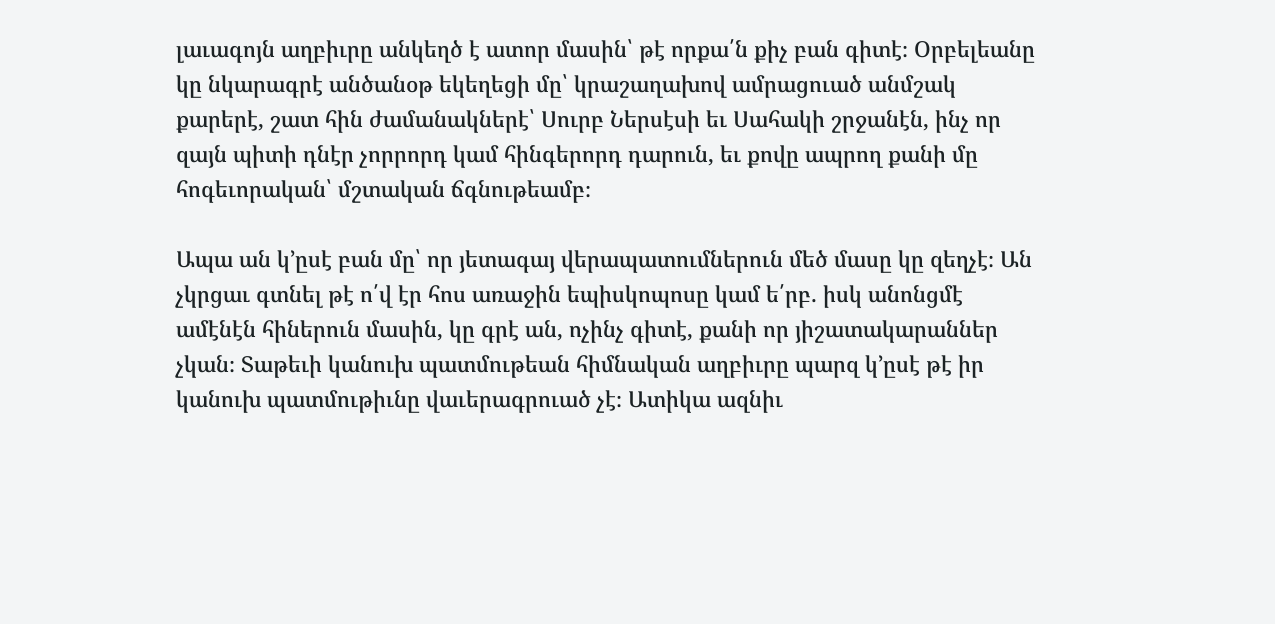լաւագոյն աղբիւրը անկեղծ է ատոր մասին՝ թէ որքա՛ն քիչ բան գիտէ։ Օրբելեանը կը նկարագրէ անծանօթ եկեղեցի մը՝ կրաշաղախով ամրացուած անմշակ քարերէ, շատ հին ժամանակներէ՝ Սուրբ Ներսէսի եւ Սահակի շրջանէն, ինչ որ զայն պիտի դնէր չորրորդ կամ հինգերորդ դարուն, եւ քովը ապրող քանի մը հոգեւորական՝ մշտական ճգնութեամբ։

Ապա ան կ՚ըսէ բան մը՝ որ յետագայ վերապատումներուն մեծ մասը կը զեղչէ։ Ան չկրցաւ գտնել թէ ո՛վ էր հոս առաջին եպիսկոպոսը կամ ե՛րբ. իսկ անոնցմէ ամէնէն հիներուն մասին, կը գրէ ան, ոչինչ գիտէ, քանի որ յիշատակարաններ չկան։ Տաթեւի կանուխ պատմութեան հիմնական աղբիւրը պարզ կ՚ըսէ թէ իր կանուխ պատմութիւնը վաւերագրուած չէ։ Ատիկա ազնիւ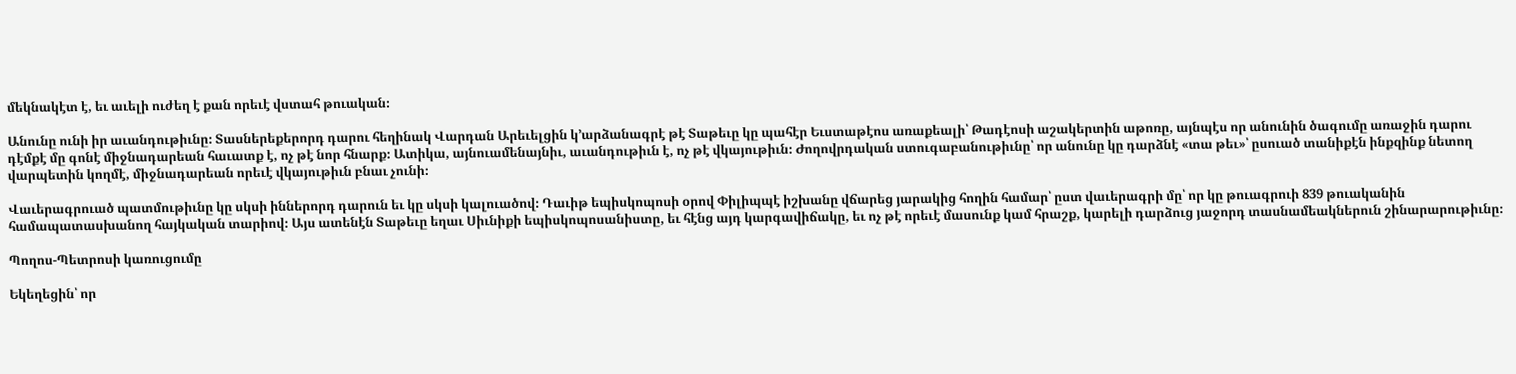մեկնակէտ է, եւ աւելի ուժեղ է քան որեւէ վստահ թուական։

Անունը ունի իր աւանդութիւնը։ Տասներեքերորդ դարու հեղինակ Վարդան Արեւելցին կ՚արձանագրէ թէ Տաթեւը կը պահէր Եւստաթէոս առաքեալի՝ Թադէոսի աշակերտին աթոռը, այնպէս որ անունին ծագումը առաջին դարու դէմքէ մը գոնէ միջնադարեան հաւատք է, ոչ թէ նոր հնարք։ Ատիկա, այնուամենայնիւ, աւանդութիւն է, ոչ թէ վկայութիւն։ Ժողովրդական ստուգաբանութիւնը՝ որ անունը կը դարձնէ «տա թեւ»՝ ըսուած տանիքէն ինքզինք նետող վարպետին կողմէ, միջնադարեան որեւէ վկայութիւն բնաւ չունի։

Վաւերագրուած պատմութիւնը կը սկսի իններորդ դարուն եւ կը սկսի կալուածով։ Դաւիթ եպիսկոպոսի օրով Փիլիպպէ իշխանը վճարեց յարակից հողին համար՝ ըստ վաւերագրի մը՝ որ կը թուագրուի 839 թուականին համապատասխանող հայկական տարիով։ Այս ատենէն Տաթեւը եղաւ Սիւնիքի եպիսկոպոսանիստը, եւ հէնց այդ կարգավիճակը, եւ ոչ թէ որեւէ մասունք կամ հրաշք, կարելի դարձուց յաջորդ տասնամեակներուն շինարարութիւնը։

Պողոս-Պետրոսի կառուցումը

Եկեղեցին՝ որ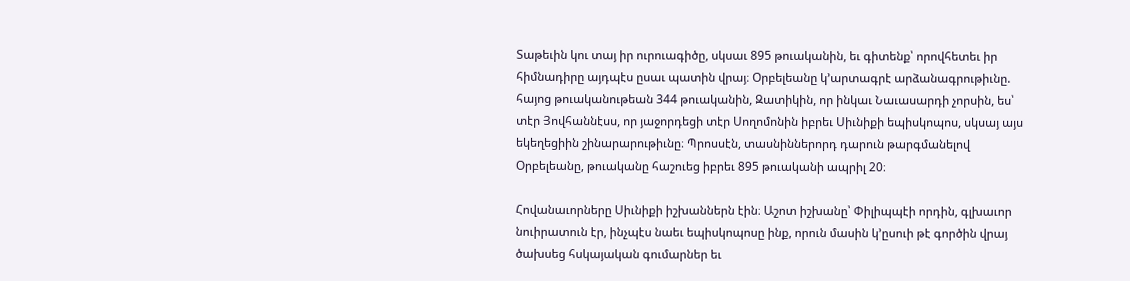Տաթեւին կու տայ իր ուրուագիծը, սկսաւ 895 թուականին, եւ գիտենք՝ որովհետեւ իր հիմնադիրը այդպէս ըսաւ պատին վրայ։ Օրբելեանը կ՚արտագրէ արձանագրութիւնը. հայոց թուականութեան 344 թուականին, Զատիկին, որ ինկաւ Նաւասարդի չորսին, ես՝ տէր Յովհաննէսս, որ յաջորդեցի տէր Սողոմոնին իբրեւ Սիւնիքի եպիսկոպոս, սկսայ այս եկեղեցիին շինարարութիւնը։ Պրոսսէն, տասնիններորդ դարուն թարգմանելով Օրբելեանը, թուականը հաշուեց իբրեւ 895 թուականի ապրիլ 20։

Հովանաւորները Սիւնիքի իշխաններն էին։ Աշոտ իշխանը՝ Փիլիպպէի որդին, գլխաւոր նուիրատուն էր, ինչպէս նաեւ եպիսկոպոսը ինք, որուն մասին կ՚ըսուի թէ գործին վրայ ծախսեց հսկայական գումարներ եւ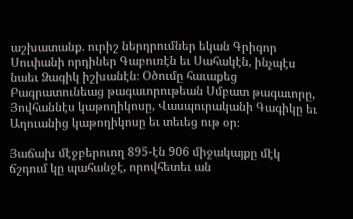աշխատանք. ուրիշ ներդրումներ եկան Գրիգոր Սուփանի որդիներ Գաբուռէն եւ Սահակէն, ինչպէս նաեւ Ձագիկ իշխանէն։ Օծումը հաւաքեց Բագրատունեաց թագաւորութեան Սմբատ թագաւորը, Յովհաննէս կաթողիկոսը, Վասպուրականի Գագիկը եւ Աղուանից կաթողիկոսը եւ տեւեց ութ օր։

Յաճախ մէջբերուող 895-էն 906 միջակայքը մէկ ճշդում կը պահանջէ, որովհետեւ ան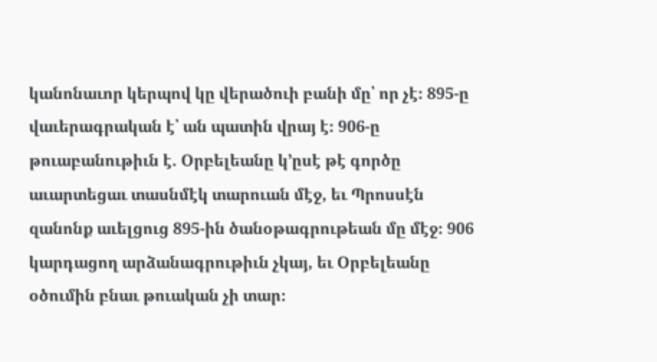կանոնաւոր կերպով կը վերածուի բանի մը՝ որ չէ։ 895-ը վաւերագրական է՝ ան պատին վրայ է։ 906-ը թուաբանութիւն է. Օրբելեանը կ՚ըսէ թէ գործը աւարտեցաւ տասնմէկ տարուան մէջ, եւ Պրոսսէն զանոնք աւելցուց 895-ին ծանօթագրութեան մը մէջ։ 906 կարդացող արձանագրութիւն չկայ, եւ Օրբելեանը օծումին բնաւ թուական չի տար։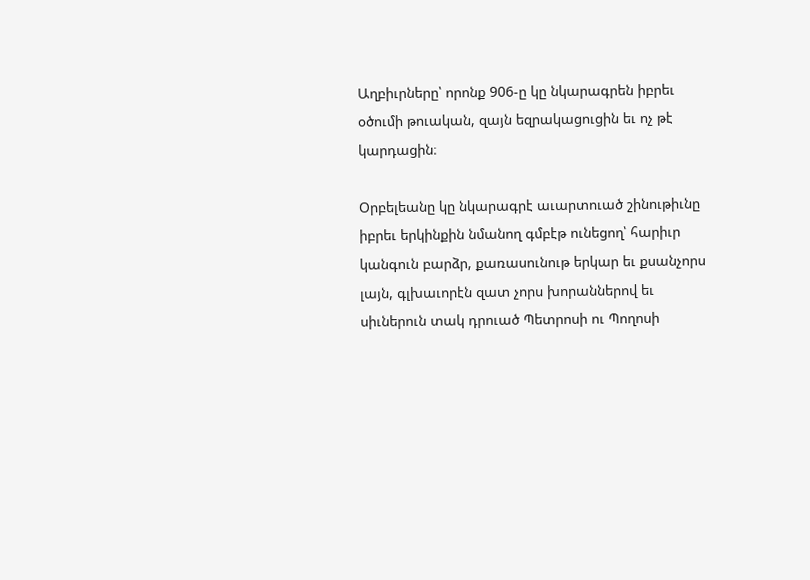Աղբիւրները՝ որոնք 906-ը կը նկարագրեն իբրեւ օծումի թուական, զայն եզրակացուցին եւ ոչ թէ կարդացին։

Օրբելեանը կը նկարագրէ աւարտուած շինութիւնը իբրեւ երկինքին նմանող գմբէթ ունեցող՝ հարիւր կանգուն բարձր, քառասունութ երկար եւ քսանչորս լայն, գլխաւորէն զատ չորս խորաններով եւ սիւներուն տակ դրուած Պետրոսի ու Պողոսի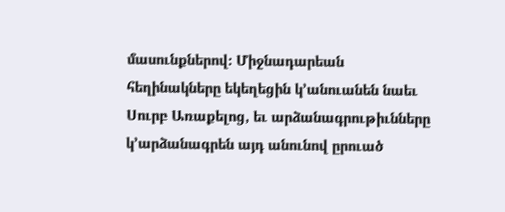մասունքներով։ Միջնադարեան հեղինակները եկեղեցին կ՚անուանեն նաեւ Սուրբ Առաքելոց, եւ արձանագրութիւնները կ՚արձանագրեն այդ անունով ըրուած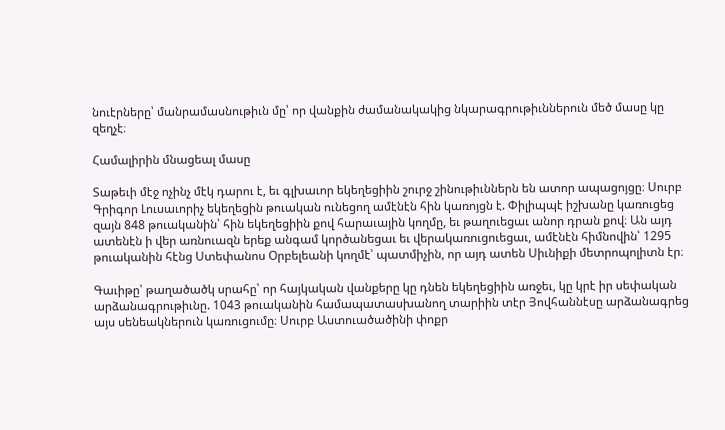նուէրները՝ մանրամասնութիւն մը՝ որ վանքին ժամանակակից նկարագրութիւններուն մեծ մասը կը զեղչէ։

Համալիրին մնացեալ մասը

Տաթեւի մէջ ոչինչ մէկ դարու է, եւ գլխաւոր եկեղեցիին շուրջ շինութիւններն են ատոր ապացոյցը։ Սուրբ Գրիգոր Լուսաւորիչ եկեղեցին թուական ունեցող ամէնէն հին կառոյցն է. Փիլիպպէ իշխանը կառուցեց զայն 848 թուականին՝ հին եկեղեցիին քով հարաւային կողմը, եւ թաղուեցաւ անոր դրան քով։ Ան այդ ատենէն ի վեր առնուազն երեք անգամ կործանեցաւ եւ վերակառուցուեցաւ, ամէնէն հիմնովին՝ 1295 թուականին հէնց Ստեփանոս Օրբելեանի կողմէ՝ պատմիչին, որ այդ ատեն Սիւնիքի մետրոպոլիտն էր։

Գաւիթը՝ թաղածածկ սրահը՝ որ հայկական վանքերը կը դնեն եկեղեցիին առջեւ, կը կրէ իր սեփական արձանագրութիւնը. 1043 թուականին համապատասխանող տարիին տէր Յովհաննէսը արձանագրեց այս սենեակներուն կառուցումը։ Սուրբ Աստուածածինի փոքր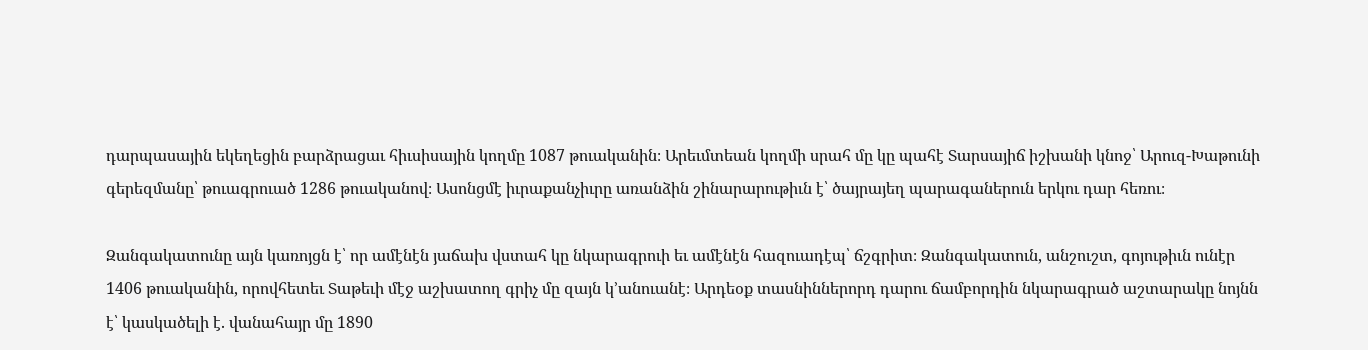դարպասային եկեղեցին բարձրացաւ հիւսիսային կողմը 1087 թուականին։ Արեւմտեան կողմի սրահ մը կը պահէ Տարսայիճ իշխանի կնոջ՝ Արուզ-Խաթունի գերեզմանը՝ թուագրուած 1286 թուականով։ Ասոնցմէ իւրաքանչիւրը առանձին շինարարութիւն է՝ ծայրայեղ պարագաներուն երկու դար հեռու։

Զանգակատունը այն կառոյցն է՝ որ ամէնէն յաճախ վստահ կը նկարագրուի եւ ամէնէն հազուադէպ՝ ճշգրիտ։ Զանգակատուն, անշուշտ, գոյութիւն ունէր 1406 թուականին, որովհետեւ Տաթեւի մէջ աշխատող գրիչ մը զայն կ՚անուանէ։ Արդեօք տասնիններորդ դարու ճամբորդին նկարագրած աշտարակը նոյնն է՝ կասկածելի է. վանահայր մը 1890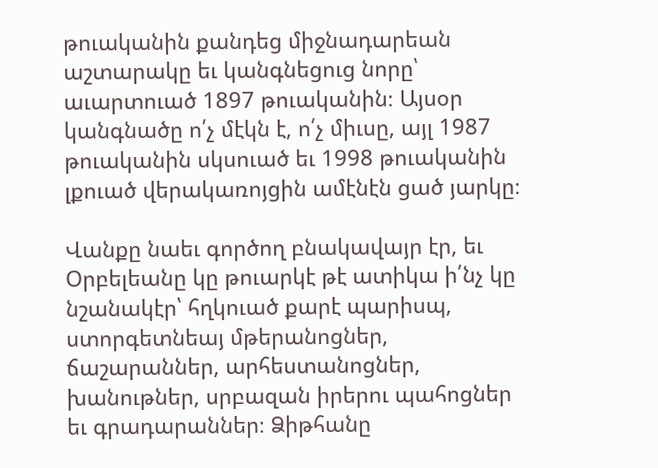թուականին քանդեց միջնադարեան աշտարակը եւ կանգնեցուց նորը՝ աւարտուած 1897 թուականին։ Այսօր կանգնածը ո՛չ մէկն է, ո՛չ միւսը, այլ 1987 թուականին սկսուած եւ 1998 թուականին լքուած վերակառոյցին ամէնէն ցած յարկը։

Վանքը նաեւ գործող բնակավայր էր, եւ Օրբելեանը կը թուարկէ թէ ատիկա ի՛նչ կը նշանակէր՝ հղկուած քարէ պարիսպ, ստորգետնեայ մթերանոցներ, ճաշարաններ, արհեստանոցներ, խանութներ, սրբազան իրերու պահոցներ եւ գրադարաններ։ Ձիթհանը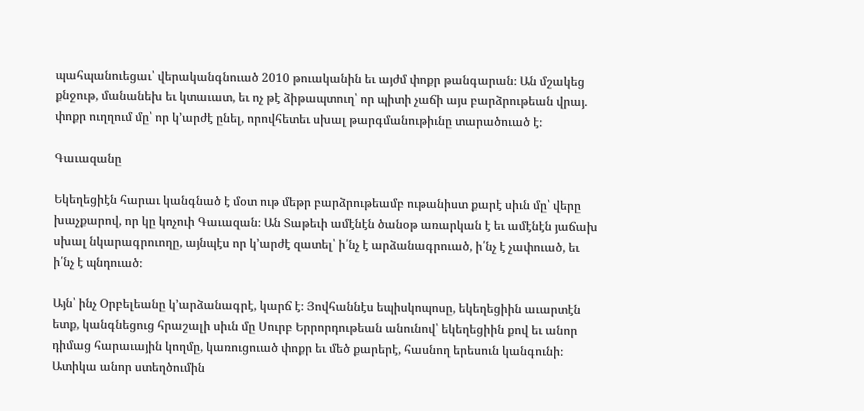պահպանուեցաւ՝ վերականգնուած 2010 թուականին եւ այժմ փոքր թանգարան։ Ան մշակեց քնջութ, մանանեխ եւ կտաւատ, եւ ոչ թէ ձիթապտուղ՝ որ պիտի չաճի այս բարձրութեան վրայ. փոքր ուղղում մը՝ որ կ՚արժէ ընել, որովհետեւ սխալ թարգմանութիւնը տարածուած է։

Գաւազանը

Եկեղեցիէն հարաւ կանգնած է մօտ ութ մեթր բարձրութեամբ ութանիստ քարէ սիւն մը՝ վերը խաչքարով, որ կը կոչուի Գաւազան։ Ան Տաթեւի ամէնէն ծանօթ առարկան է եւ ամէնէն յաճախ սխալ նկարագրուողը, այնպէս որ կ՚արժէ զատել՝ ի՛նչ է արձանագրուած, ի՛նչ է չափուած, եւ ի՛նչ է պնդուած։

Այն՝ ինչ Օրբելեանը կ՚արձանագրէ, կարճ է։ Յովհաննէս եպիսկոպոսը, եկեղեցիին աւարտէն ետք, կանգնեցուց հրաշալի սիւն մը Սուրբ Երրորդութեան անունով՝ եկեղեցիին քով եւ անոր դիմաց հարաւային կողմը, կառուցուած փոքր եւ մեծ քարերէ, հասնող երեսուն կանգունի։ Ատիկա անոր ստեղծումին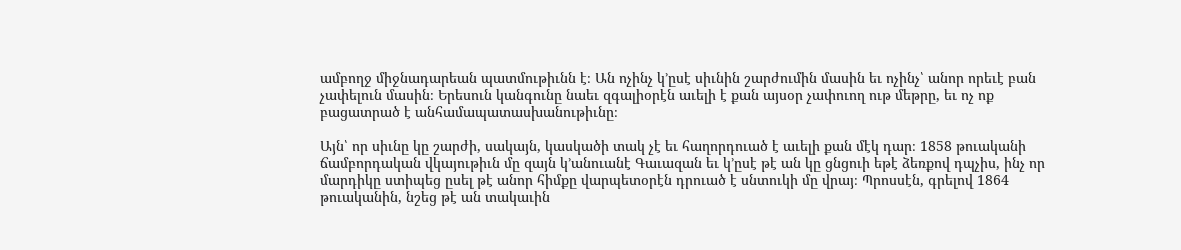ամբողջ միջնադարեան պատմութիւնն է։ Ան ոչինչ կ՚ըսէ սիւնին շարժումին մասին եւ ոչինչ՝ անոր որեւէ բան չափելուն մասին։ Երեսուն կանգունը նաեւ զգալիօրէն աւելի է քան այսօր չափուող ութ մեթրը, եւ ոչ ոք բացատրած է անհամապատասխանութիւնը։

Այն՝ որ սիւնը կը շարժի, սակայն, կասկածի տակ չէ եւ հաղորդուած է աւելի քան մէկ դար։ 1858 թուականի ճամբորդական վկայութիւն մը զայն կ՚անուանէ Գաւազան եւ կ՚ըսէ թէ ան կը ցնցուի եթէ ձեռքով դպչիս, ինչ որ մարդիկը ստիպեց ըսել թէ անոր հիմքը վարպետօրէն դրուած է սնտուկի մը վրայ։ Պրոսսէն, գրելով 1864 թուականին, նշեց թէ ան տակաւին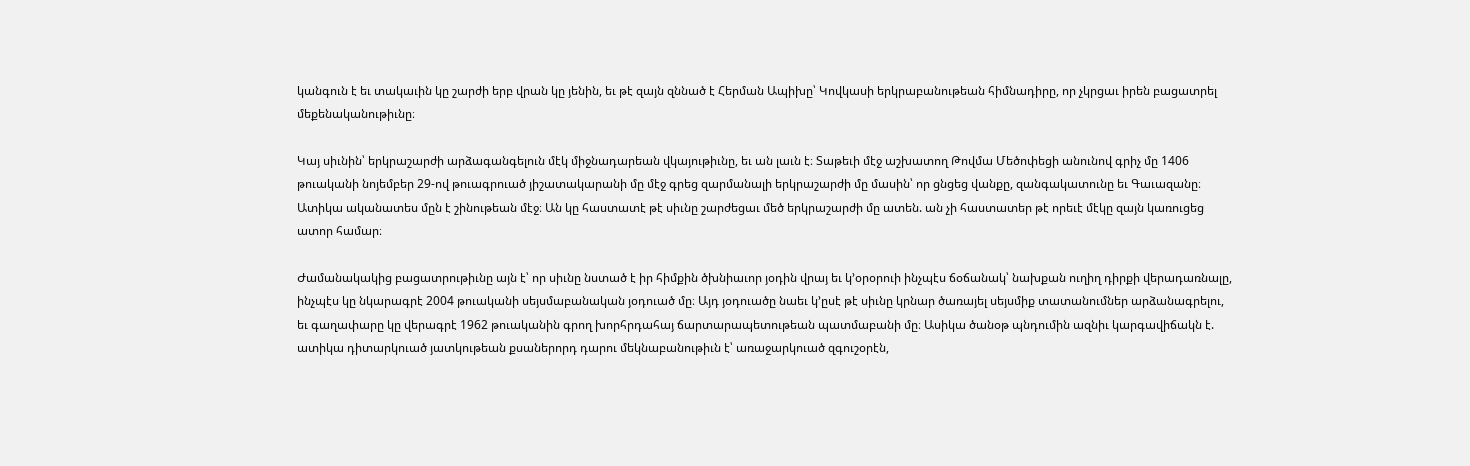կանգուն է եւ տակաւին կը շարժի երբ վրան կը յենին, եւ թէ զայն զննած է Հերման Ապիխը՝ Կովկասի երկրաբանութեան հիմնադիրը, որ չկրցաւ իրեն բացատրել մեքենականութիւնը։

Կայ սիւնին՝ երկրաշարժի արձագանգելուն մէկ միջնադարեան վկայութիւնը, եւ ան լաւն է։ Տաթեւի մէջ աշխատող Թովմա Մեծոփեցի անունով գրիչ մը 1406 թուականի նոյեմբեր 29-ով թուագրուած յիշատակարանի մը մէջ գրեց զարմանալի երկրաշարժի մը մասին՝ որ ցնցեց վանքը, զանգակատունը եւ Գաւազանը։ Ատիկա ականատես մըն է շինութեան մէջ։ Ան կը հաստատէ թէ սիւնը շարժեցաւ մեծ երկրաշարժի մը ատեն. ան չի հաստատեր թէ որեւէ մէկը զայն կառուցեց ատոր համար։

Ժամանակակից բացատրութիւնը այն է՝ որ սիւնը նստած է իր հիմքին ծխնիաւոր յօդին վրայ եւ կ՚օրօրուի ինչպէս ճօճանակ՝ նախքան ուղիղ դիրքի վերադառնալը, ինչպէս կը նկարագրէ 2004 թուականի սեյսմաբանական յօդուած մը։ Այդ յօդուածը նաեւ կ՚ըսէ թէ սիւնը կրնար ծառայել սեյսմիք տատանումներ արձանագրելու, եւ գաղափարը կը վերագրէ 1962 թուականին գրող խորհրդահայ ճարտարապետութեան պատմաբանի մը։ Ասիկա ծանօթ պնդումին ազնիւ կարգավիճակն է. ատիկա դիտարկուած յատկութեան քսաներորդ դարու մեկնաբանութիւն է՝ առաջարկուած զգուշօրէն,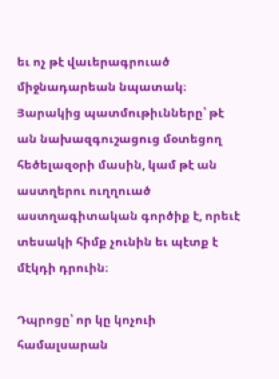եւ ոչ թէ վաւերագրուած միջնադարեան նպատակ։ Յարակից պատմութիւնները՝ թէ ան նախազգուշացուց մօտեցող հեծելազօրի մասին, կամ թէ ան աստղերու ուղղուած աստղագիտական գործիք է, որեւէ տեսակի հիմք չունին եւ պէտք է մէկդի դրուին։

Դպրոցը՝ որ կը կոչուի համալսարան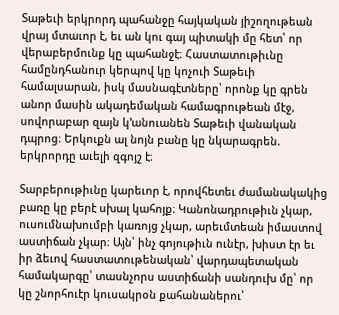Տաթեւի երկրորդ պահանջը հայկական յիշողութեան վրայ մտաւոր է, եւ ան կու գայ պիտակի մը հետ՝ որ վերաբերմունք կը պահանջէ։ Հաստատութիւնը համընդհանուր կերպով կը կոչուի Տաթեւի համալսարան, իսկ մասնագէտները՝ որոնք կը գրեն անոր մասին ակադեմական համագրութեան մէջ, սովորաբար զայն կ՚անուանեն Տաթեւի վանական դպրոց։ Երկուքն ալ նոյն բանը կը նկարագրեն. երկրորդը աւելի զգոյշ է։

Տարբերութիւնը կարեւոր է, որովհետեւ ժամանակակից բառը կը բերէ սխալ կահոյք։ Կանոնադրութիւն չկար, ուսումնախումբի կառոյց չկար, արեւմտեան իմաստով աստիճան չկար։ Այն՝ ինչ գոյութիւն ունէր, խիստ էր եւ իր ձեւով հաստատութենական՝ վարդապետական համակարգը՝ տասնչորս աստիճանի սանդուխ մը՝ որ կը շնորհուէր կուսակրօն քահանաներու՝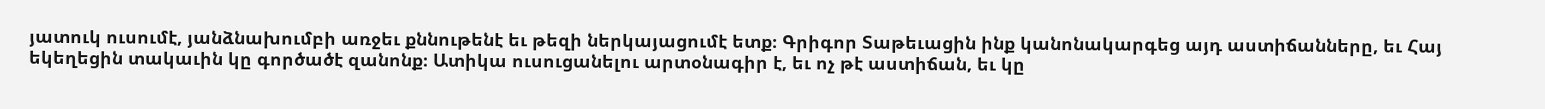յատուկ ուսումէ, յանձնախումբի առջեւ քննութենէ եւ թեզի ներկայացումէ ետք։ Գրիգոր Տաթեւացին ինք կանոնակարգեց այդ աստիճանները, եւ Հայ եկեղեցին տակաւին կը գործածէ զանոնք։ Ատիկա ուսուցանելու արտօնագիր է, եւ ոչ թէ աստիճան, եւ կը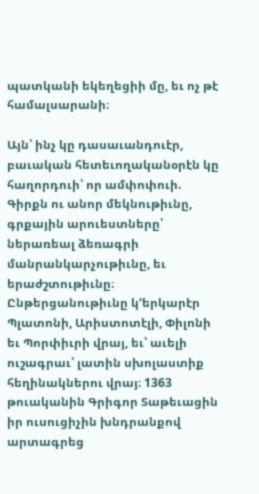պատկանի եկեղեցիի մը, եւ ոչ թէ համալսարանի։

Այն՝ ինչ կը դասաւանդուէր, բաւական հետեւողականօրէն կը հաղորդուի՝ որ ամփոփուի. Գիրքն ու անոր մեկնութիւնը, գրքային արուեստները՝ ներառեալ ձեռագրի մանրանկարչութիւնը, եւ երաժշտութիւնը։ Ընթերցանութիւնը կ՚երկարէր Պլատոնի, Արիստոտէլի, Փիլոնի եւ Պորփիւրի վրայ, եւ՝ աւելի ուշագրաւ՝ լատին սխոլաստիք հեղինակներու վրայ։ 1363 թուականին Գրիգոր Տաթեւացին իր ուսուցիչին խնդրանքով արտագրեց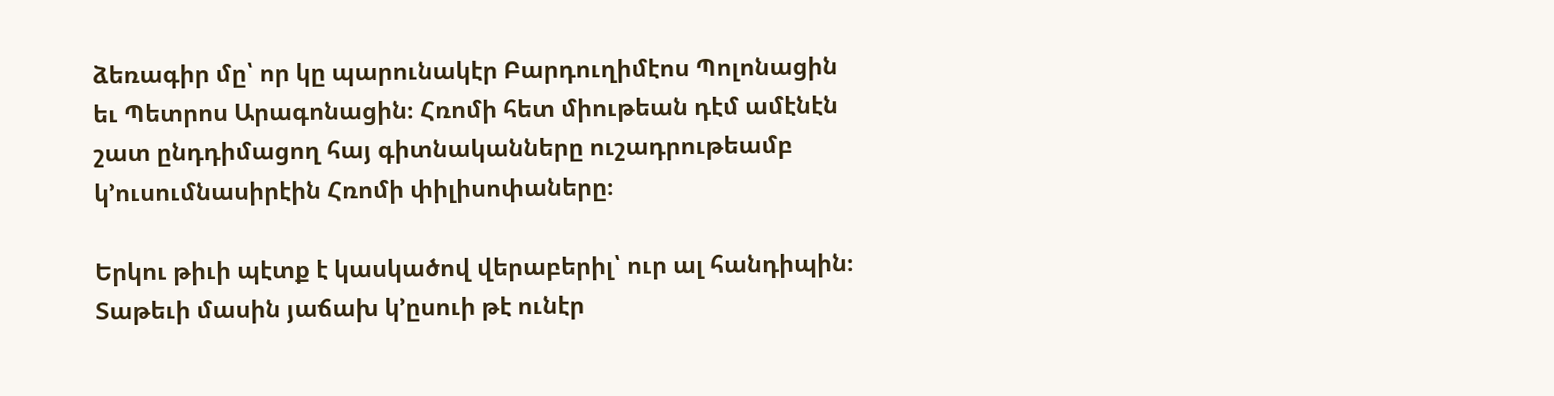ձեռագիր մը՝ որ կը պարունակէր Բարդուղիմէոս Պոլոնացին եւ Պետրոս Արագոնացին։ Հռոմի հետ միութեան դէմ ամէնէն շատ ընդդիմացող հայ գիտնականները ուշադրութեամբ կ՚ուսումնասիրէին Հռոմի փիլիսոփաները։

Երկու թիւի պէտք է կասկածով վերաբերիլ՝ ուր ալ հանդիպին։ Տաթեւի մասին յաճախ կ՚ըսուի թէ ունէր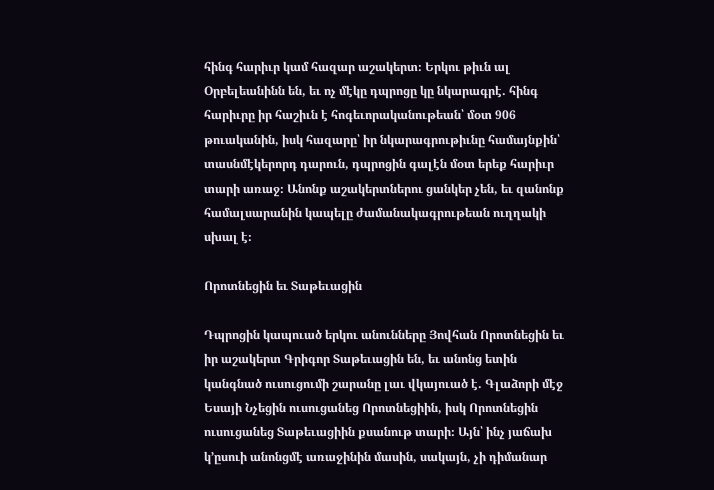հինգ հարիւր կամ հազար աշակերտ։ Երկու թիւն ալ Օրբելեանինն են, եւ ոչ մէկը դպրոցը կը նկարագրէ. հինգ հարիւրը իր հաշիւն է հոգեւորականութեան՝ մօտ 906 թուականին, իսկ հազարը՝ իր նկարագրութիւնը համայնքին՝ տասնմէկերորդ դարուն, դպրոցին գալէն մօտ երեք հարիւր տարի առաջ։ Անոնք աշակերտներու ցանկեր չեն, եւ զանոնք համալսարանին կապելը ժամանակագրութեան ուղղակի սխալ է։

Որոտնեցին եւ Տաթեւացին

Դպրոցին կապուած երկու անունները Յովհան Որոտնեցին եւ իր աշակերտ Գրիգոր Տաթեւացին են, եւ անոնց ետին կանգնած ուսուցումի շարանը լաւ վկայուած է. Գլաձորի մէջ Եսայի Նչեցին ուսուցանեց Որոտնեցիին, իսկ Որոտնեցին ուսուցանեց Տաթեւացիին քսանութ տարի։ Այն՝ ինչ յաճախ կ՚ըսուի անոնցմէ առաջինին մասին, սակայն, չի դիմանար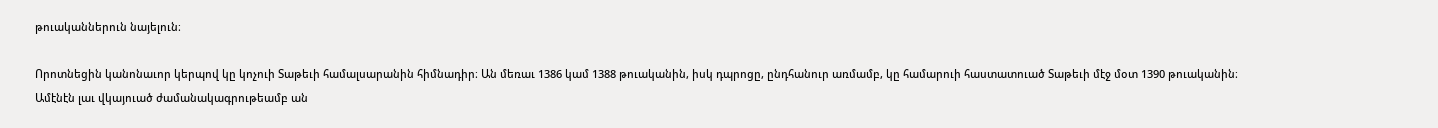թուականներուն նայելուն։

Որոտնեցին կանոնաւոր կերպով կը կոչուի Տաթեւի համալսարանին հիմնադիր։ Ան մեռաւ 1386 կամ 1388 թուականին, իսկ դպրոցը, ընդհանուր առմամբ, կը համարուի հաստատուած Տաթեւի մէջ մօտ 1390 թուականին։ Ամէնէն լաւ վկայուած ժամանակագրութեամբ ան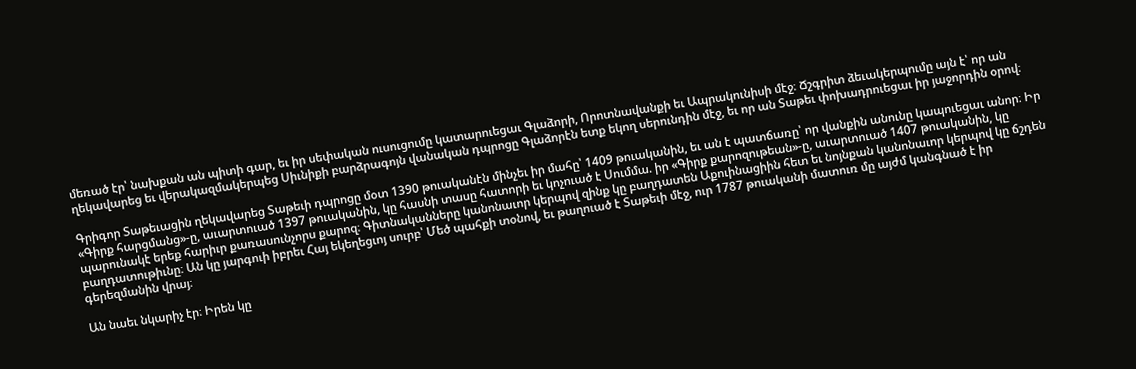մեռած էր՝ նախքան ան պիտի գար, եւ իր սեփական ուսուցումը կատարուեցաւ Գլաձորի, Որոտնավանքի եւ Ապրակունիսի մէջ։ Ճշգրիտ ձեւակերպումը այն է՝ որ ան ղեկավարեց եւ վերակազմակերպեց Սիւնիքի բարձրագոյն վանական դպրոցը Գլաձորէն ետք եկող սերունդին մէջ, եւ որ ան Տաթեւ փոխադրուեցաւ իր յաջորդին օրով։

Գրիգոր Տաթեւացին ղեկավարեց Տաթեւի դպրոցը մօտ 1390 թուականէն մինչեւ իր մահը՝ 1409 թուականին, եւ ան է պատճառը՝ որ վանքին անունը կապուեցաւ անոր։ Իր «Գիրք հարցմանց»-ը, աւարտուած 1397 թուականին, կը հասնի տասը հատորի եւ կոչուած է Սումմա. իր «Գիրք քարոզութեան»-ը, աւարտուած 1407 թուականին, կը պարունակէ երեք հարիւր քառասունչորս քարոզ։ Գիտնականները կանոնաւոր կերպով զինք կը բաղդատեն Աքուինացիին հետ եւ նոյնքան կանոնաւոր կերպով կը ճշդեն բաղդատութիւնը։ Ան կը յարգուի իբրեւ Հայ եկեղեցւոյ սուրբ՝ Մեծ պահքի տօնով, եւ թաղուած է Տաթեւի մէջ, ուր 1787 թուականի մատուռ մը այժմ կանգնած է իր գերեզմանին վրայ։

Ան նաեւ նկարիչ էր։ Իրեն կը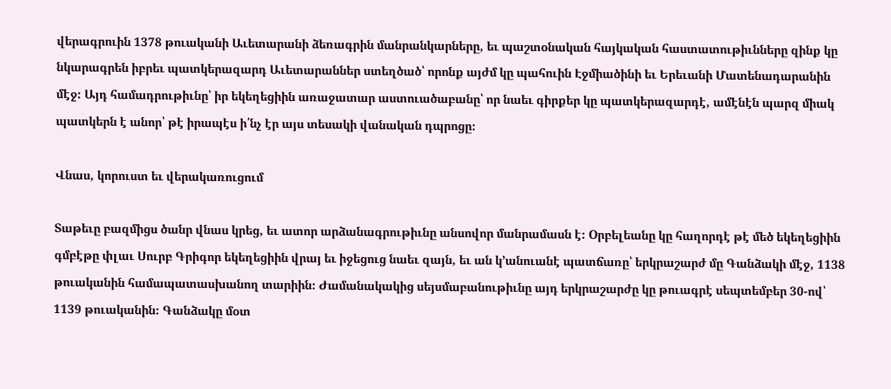վերագրուին 1378 թուականի Աւետարանի ձեռագրին մանրանկարները, եւ պաշտօնական հայկական հաստատութիւնները զինք կը նկարագրեն իբրեւ պատկերազարդ Աւետարաններ ստեղծած՝ որոնք այժմ կը պահուին Էջմիածինի եւ Երեւանի Մատենադարանին մէջ։ Այդ համադրութիւնը՝ իր եկեղեցիին առաջատար աստուածաբանը՝ որ նաեւ գիրքեր կը պատկերազարդէ, ամէնէն պարզ միակ պատկերն է անոր՝ թէ իրապէս ի՛նչ էր այս տեսակի վանական դպրոցը։

Վնաս, կորուստ եւ վերակառուցում

Տաթեւը բազմիցս ծանր վնաս կրեց, եւ ատոր արձանագրութիւնը անսովոր մանրամասն է։ Օրբելեանը կը հաղորդէ թէ մեծ եկեղեցիին գմբէթը փլաւ Սուրբ Գրիգոր եկեղեցիին վրայ եւ իջեցուց նաեւ զայն, եւ ան կ՚անուանէ պատճառը՝ երկրաշարժ մը Գանձակի մէջ, 1138 թուականին համապատասխանող տարիին։ Ժամանակակից սեյսմաբանութիւնը այդ երկրաշարժը կը թուագրէ սեպտեմբեր 30-ով՝ 1139 թուականին։ Գանձակը մօտ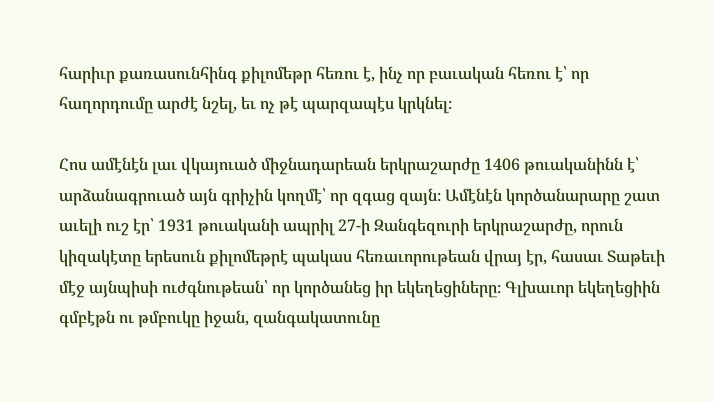հարիւր քառասունհինգ քիլոմեթր հեռու է, ինչ որ բաւական հեռու է՝ որ հաղորդումը արժէ նշել, եւ ոչ թէ պարզապէս կրկնել։

Հոս ամէնէն լաւ վկայուած միջնադարեան երկրաշարժը 1406 թուականինն է՝ արձանագրուած այն գրիչին կողմէ՝ որ զգաց զայն։ Ամէնէն կործանարարը շատ աւելի ուշ էր՝ 1931 թուականի ապրիլ 27-ի Զանգեզուրի երկրաշարժը, որուն կիզակէտը երեսուն քիլոմեթրէ պակաս հեռաւորութեան վրայ էր, հասաւ Տաթեւի մէջ այնպիսի ուժգնութեան՝ որ կործանեց իր եկեղեցիները։ Գլխաւոր եկեղեցիին գմբէթն ու թմբուկը իջան, զանգակատունը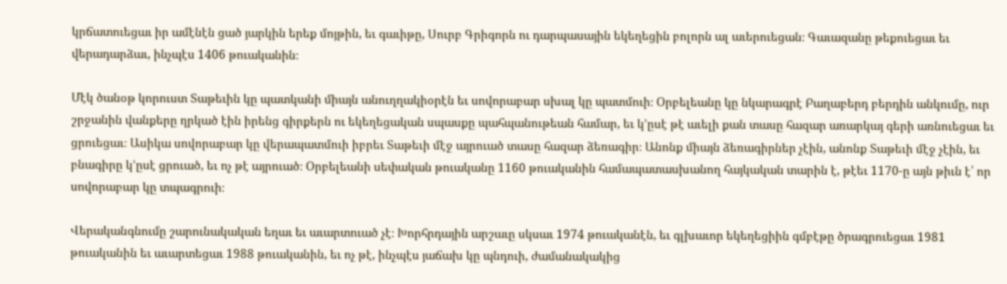կրճատուեցաւ իր ամէնէն ցած յարկին երեք մոյթին, եւ գաւիթը, Սուրբ Գրիգորն ու դարպասային եկեղեցին բոլորն ալ աւերուեցան։ Գաւազանը թեքուեցաւ եւ վերադարձաւ, ինչպէս 1406 թուականին։

Մէկ ծանօթ կորուստ Տաթեւին կը պատկանի միայն անուղղակիօրէն եւ սովորաբար սխալ կը պատմուի։ Օրբելեանը կը նկարագրէ Բաղաբերդ բերդին անկումը, ուր շրջանին վանքերը ղրկած էին իրենց գիրքերն ու եկեղեցական սպասքը պահպանութեան համար, եւ կ՚ըսէ թէ աւելի քան տասը հազար առարկայ գերի առնուեցաւ եւ ցրուեցաւ։ Ասիկա սովորաբար կը վերապատմուի իբրեւ Տաթեւի մէջ այրուած տասը հազար ձեռագիր։ Անոնք միայն ձեռագիրներ չէին, անոնք Տաթեւի մէջ չէին, եւ բնագիրը կ՚ըսէ ցրուած, եւ ոչ թէ այրուած։ Օրբելեանի սեփական թուականը 1160 թուականին համապատասխանող հայկական տարին է, թէեւ 1170-ը այն թիւն է՝ որ սովորաբար կը տպագրուի։

Վերականգնումը շարունակական եղաւ եւ աւարտուած չէ։ Խորհրդային արշաւը սկսաւ 1974 թուականէն, եւ գլխաւոր եկեղեցիին գմբէթը ծրագրուեցաւ 1981 թուականին եւ աւարտեցաւ 1988 թուականին, եւ ոչ թէ, ինչպէս յաճախ կը պնդուի, ժամանակակից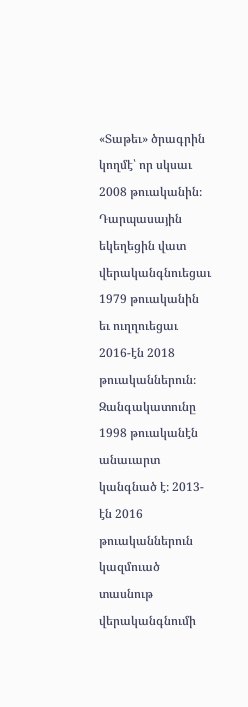«Տաթեւ» ծրագրին կողմէ՝ որ սկսաւ 2008 թուականին։ Դարպասային եկեղեցին վատ վերականգնուեցաւ 1979 թուականին եւ ուղղուեցաւ 2016-էն 2018 թուականներուն։ Զանգակատունը 1998 թուականէն անաւարտ կանգնած է։ 2013-էն 2016 թուականներուն կազմուած տասնութ վերականգնումի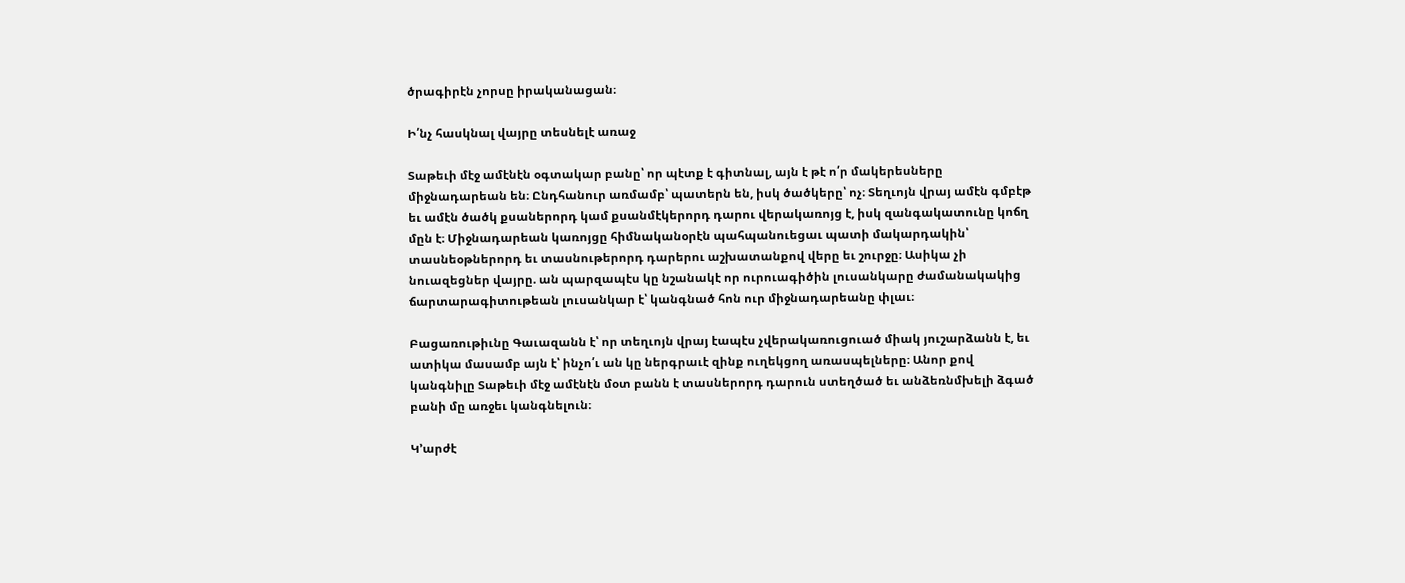ծրագիրէն չորսը իրականացան։

Ի՛նչ հասկնալ վայրը տեսնելէ առաջ

Տաթեւի մէջ ամէնէն օգտակար բանը՝ որ պէտք է գիտնալ, այն է թէ ո՛ր մակերեսները միջնադարեան են։ Ընդհանուր առմամբ՝ պատերն են, իսկ ծածկերը՝ ոչ։ Տեղւոյն վրայ ամէն գմբէթ եւ ամէն ծածկ քսաներորդ կամ քսանմէկերորդ դարու վերակառոյց է, իսկ զանգակատունը կոճղ մըն է։ Միջնադարեան կառոյցը հիմնականօրէն պահպանուեցաւ պատի մակարդակին՝ տասնեօթներորդ եւ տասնութերորդ դարերու աշխատանքով վերը եւ շուրջը։ Ասիկա չի նուազեցներ վայրը. ան պարզապէս կը նշանակէ որ ուրուագիծին լուսանկարը ժամանակակից ճարտարագիտութեան լուսանկար է՝ կանգնած հոն ուր միջնադարեանը փլաւ։

Բացառութիւնը Գաւազանն է՝ որ տեղւոյն վրայ էապէս չվերակառուցուած միակ յուշարձանն է, եւ ատիկա մասամբ այն է՝ ինչո՛ւ ան կը ներգրաւէ զինք ուղեկցող առասպելները։ Անոր քով կանգնիլը Տաթեւի մէջ ամէնէն մօտ բանն է տասներորդ դարուն ստեղծած եւ անձեռնմխելի ձգած բանի մը առջեւ կանգնելուն։

Կ՚արժէ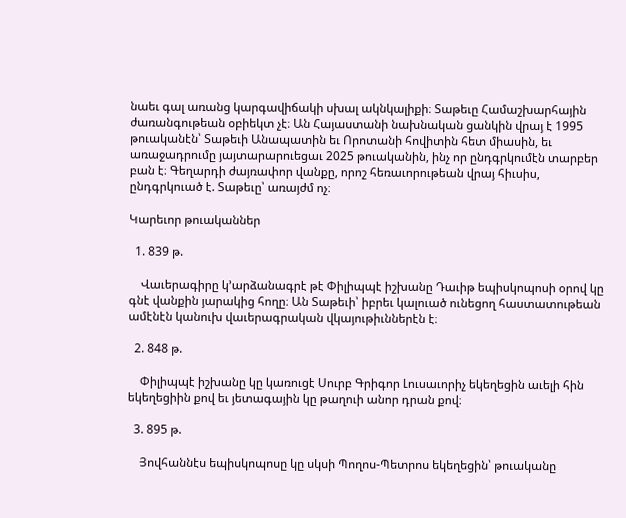նաեւ գալ առանց կարգավիճակի սխալ ակնկալիքի։ Տաթեւը Համաշխարհային ժառանգութեան օբիեկտ չէ։ Ան Հայաստանի նախնական ցանկին վրայ է 1995 թուականէն՝ Տաթեւի Անապատին եւ Որոտանի հովիտին հետ միասին, եւ առաջադրումը յայտարարուեցաւ 2025 թուականին, ինչ որ ընդգրկումէն տարբեր բան է։ Գեղարդի ժայռափոր վանքը, որոշ հեռաւորութեան վրայ հիւսիս, ընդգրկուած է. Տաթեւը՝ առայժմ ոչ։

Կարեւոր թուականներ

  1. 839 թ.

    Վաւերագիրը կ՚արձանագրէ թէ Փիլիպպէ իշխանը Դաւիթ եպիսկոպոսի օրով կը գնէ վանքին յարակից հողը։ Ան Տաթեւի՝ իբրեւ կալուած ունեցող հաստատութեան ամէնէն կանուխ վաւերագրական վկայութիւններէն է։

  2. 848 թ.

    Փիլիպպէ իշխանը կը կառուցէ Սուրբ Գրիգոր Լուսաւորիչ եկեղեցին աւելի հին եկեղեցիին քով եւ յետագային կը թաղուի անոր դրան քով։

  3. 895 թ.

    Յովհաննէս եպիսկոպոսը կը սկսի Պողոս-Պետրոս եկեղեցին՝ թուականը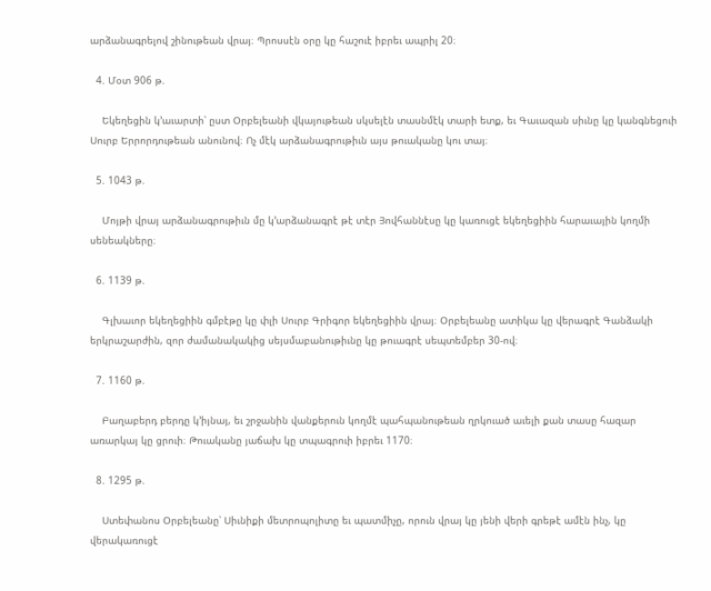արձանագրելով շինութեան վրայ։ Պրոսսէն օրը կը հաշուէ իբրեւ ապրիլ 20։

  4. Մօտ 906 թ.

    Եկեղեցին կ՚աւարտի՝ ըստ Օրբելեանի վկայութեան սկսելէն տասնմէկ տարի ետք, եւ Գաւազան սիւնը կը կանգնեցուի Սուրբ Երրորդութեան անունով։ Ոչ մէկ արձանագրութիւն այս թուականը կու տայ։

  5. 1043 թ.

    Մոյթի վրայ արձանագրութիւն մը կ՚արձանագրէ թէ տէր Յովհաննէսը կը կառուցէ եկեղեցիին հարաւային կողմի սենեակները։

  6. 1139 թ.

    Գլխաւոր եկեղեցիին գմբէթը կը փլի Սուրբ Գրիգոր եկեղեցիին վրայ։ Օրբելեանը ատիկա կը վերագրէ Գանձակի երկրաշարժին, զոր ժամանակակից սեյսմաբանութիւնը կը թուագրէ սեպտեմբեր 30-ով։

  7. 1160 թ.

    Բաղաբերդ բերդը կ՚իյնայ, եւ շրջանին վանքերուն կողմէ պահպանութեան ղրկուած աւելի քան տասը հազար առարկայ կը ցրուի։ Թուականը յաճախ կը տպագրուի իբրեւ 1170։

  8. 1295 թ.

    Ստեփանոս Օրբելեանը՝ Սիւնիքի մետրոպոլիտը եւ պատմիչը, որուն վրայ կը յենի վերի գրեթէ ամէն ինչ, կը վերակառուցէ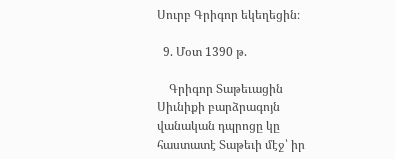Սուրբ Գրիգոր եկեղեցին։

  9. Մօտ 1390 թ.

    Գրիգոր Տաթեւացին Սիւնիքի բարձրագոյն վանական դպրոցը կը հաստատէ Տաթեւի մէջ՝ իր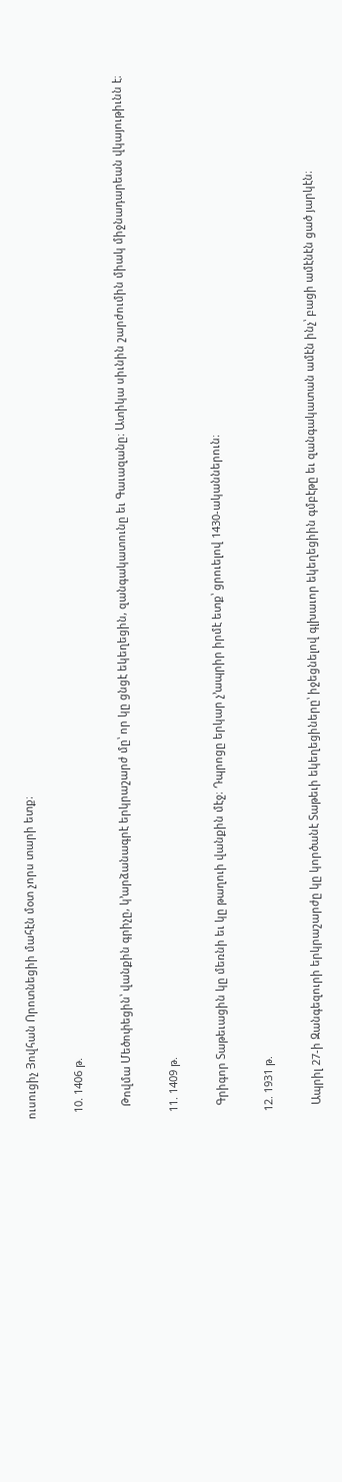ուսուցիչ Յովհան Որոտնեցիի մահէն մօտ չորս տարի ետք։

  10. 1406 թ.

    Թովմա Մեծոփեցին՝ վանքին գրիչը, կ՚արձանագրէ երկրաշարժ մը՝ որ կը ցնցէ եկեղեցին, զանգակատունը եւ Գաւազանը։ Ատիկա սիւնին շարժումին միակ միջնադարեան վկայութիւնն է։

  11. 1409 թ.

    Գրիգոր Տաթեւացին կը մեռնի եւ կը թաղուի վանքին մէջ։ Դպրոցը երկար չ՚ապրիր իրմէ ետք՝ ցրուելով 1430-ականներուն։

  12. 1931 թ.

    Ապրիլ 27-ի Զանգեզուրի երկրաշարժը կը կործանէ Տաթեւի եկեղեցիները՝ իջեցնելով գլխաւոր եկեղեցիին գմբէթը եւ զանգակատան ամէն ինչ՝ բացի ամէնէն ցած յարկէն։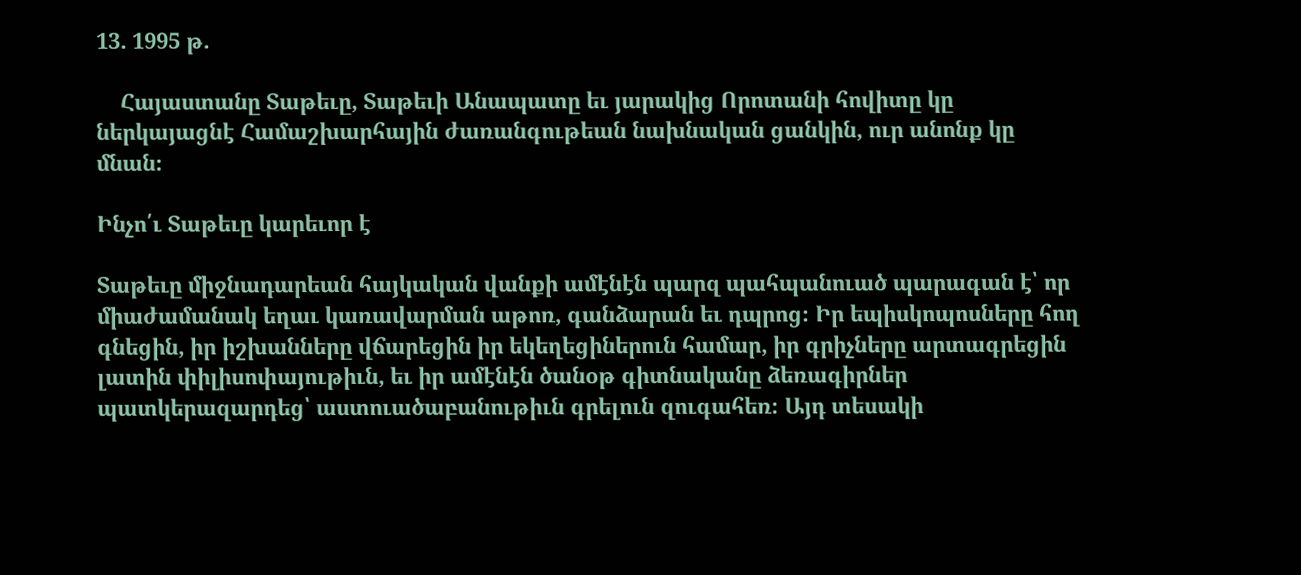13. 1995 թ.

    Հայաստանը Տաթեւը, Տաթեւի Անապատը եւ յարակից Որոտանի հովիտը կը ներկայացնէ Համաշխարհային ժառանգութեան նախնական ցանկին, ուր անոնք կը մնան։

Ինչո՛ւ Տաթեւը կարեւոր է

Տաթեւը միջնադարեան հայկական վանքի ամէնէն պարզ պահպանուած պարագան է՝ որ միաժամանակ եղաւ կառավարման աթոռ, գանձարան եւ դպրոց։ Իր եպիսկոպոսները հող գնեցին, իր իշխանները վճարեցին իր եկեղեցիներուն համար, իր գրիչները արտագրեցին լատին փիլիսոփայութիւն, եւ իր ամէնէն ծանօթ գիտնականը ձեռագիրներ պատկերազարդեց՝ աստուածաբանութիւն գրելուն զուգահեռ։ Այդ տեսակի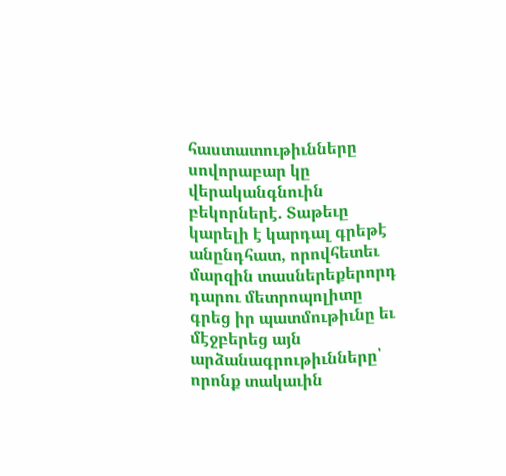հաստատութիւնները սովորաբար կը վերականգնուին բեկորներէ. Տաթեւը կարելի է կարդալ գրեթէ անընդհատ, որովհետեւ մարզին տասներեքերորդ դարու մետրոպոլիտը գրեց իր պատմութիւնը եւ մէջբերեց այն արձանագրութիւնները՝ որոնք տակաւին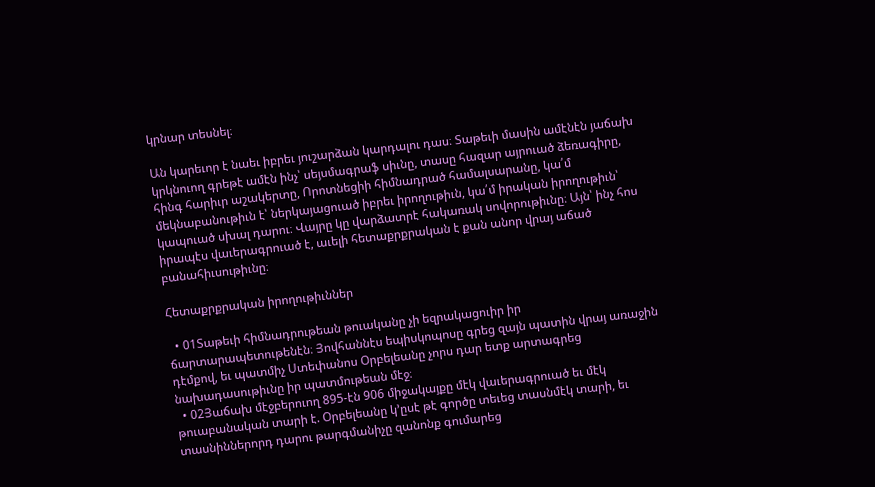կրնար տեսնել։

Ան կարեւոր է նաեւ իբրեւ յուշարձան կարդալու դաս։ Տաթեւի մասին ամէնէն յաճախ կրկնուող գրեթէ ամէն ինչ՝ սեյսմագրաֆ սիւնը, տասը հազար այրուած ձեռագիրը, հինգ հարիւր աշակերտը, Որոտնեցիի հիմնադրած համալսարանը, կա՛մ մեկնաբանութիւն է՝ ներկայացուած իբրեւ իրողութիւն, կա՛մ իրական իրողութիւն՝ կապուած սխալ դարու։ Վայրը կը վարձատրէ հակառակ սովորութիւնը։ Այն՝ ինչ հոս իրապէս վաւերագրուած է, աւելի հետաքրքրական է քան անոր վրայ աճած բանահիւսութիւնը։

Հետաքրքրական իրողութիւններ

  • 01Տաթեւի հիմնադրութեան թուականը չի եզրակացուիր իր ճարտարապետութենէն։ Յովհաննէս եպիսկոպոսը գրեց զայն պատին վրայ առաջին դէմքով, եւ պատմիչ Ստեփանոս Օրբելեանը չորս դար ետք արտագրեց նախադասութիւնը իր պատմութեան մէջ։
  • 02Յաճախ մէջբերուող 895-էն 906 միջակայքը մէկ վաւերագրուած եւ մէկ թուաբանական տարի է. Օրբելեանը կ՚ըսէ թէ գործը տեւեց տասնմէկ տարի, եւ տասնիններորդ դարու թարգմանիչը զանոնք գումարեց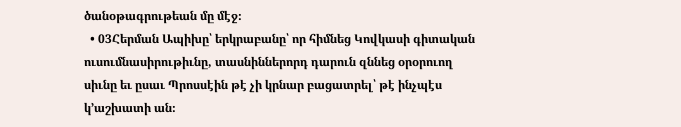ծանօթագրութեան մը մէջ։
  • 03Հերման Ապիխը՝ երկրաբանը՝ որ հիմնեց Կովկասի գիտական ուսումնասիրութիւնը, տասնիններորդ դարուն զննեց օրօրուող սիւնը եւ ըսաւ Պրոսսէին թէ չի կրնար բացատրել՝ թէ ինչպէս կ՚աշխատի ան։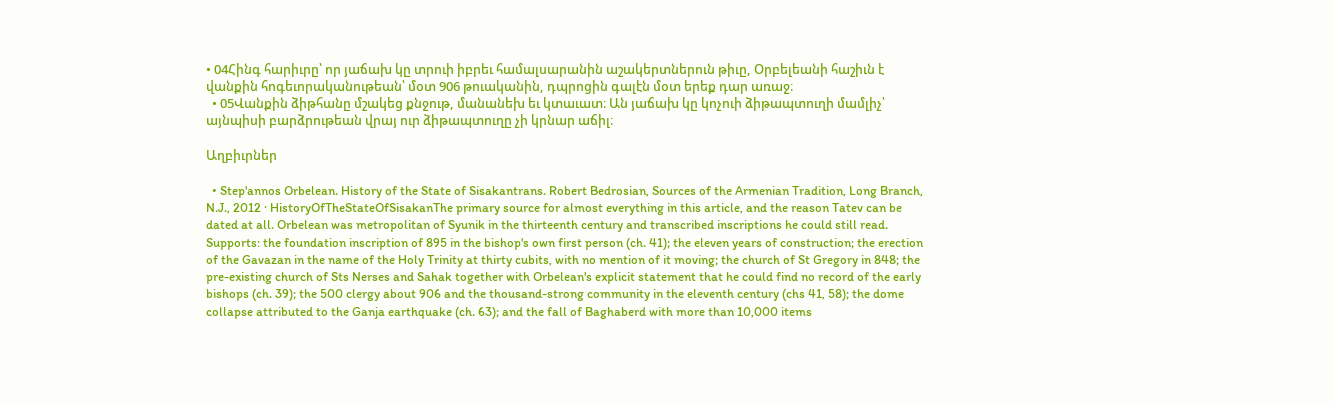• 04Հինգ հարիւրը՝ որ յաճախ կը տրուի իբրեւ համալսարանին աշակերտներուն թիւը, Օրբելեանի հաշիւն է վանքին հոգեւորականութեան՝ մօտ 906 թուականին, դպրոցին գալէն մօտ երեք դար առաջ։
  • 05Վանքին ձիթհանը մշակեց քնջութ, մանանեխ եւ կտաւատ։ Ան յաճախ կը կոչուի ձիթապտուղի մամլիչ՝ այնպիսի բարձրութեան վրայ ուր ձիթապտուղը չի կրնար աճիլ։

Աղբիւրներ

  • Step'annos Orbelean. History of the State of Sisakantrans. Robert Bedrosian, Sources of the Armenian Tradition, Long Branch, N.J., 2012 · HistoryOfTheStateOfSisakanThe primary source for almost everything in this article, and the reason Tatev can be dated at all. Orbelean was metropolitan of Syunik in the thirteenth century and transcribed inscriptions he could still read. Supports: the foundation inscription of 895 in the bishop's own first person (ch. 41); the eleven years of construction; the erection of the Gavazan in the name of the Holy Trinity at thirty cubits, with no mention of it moving; the church of St Gregory in 848; the pre-existing church of Sts Nerses and Sahak together with Orbelean's explicit statement that he could find no record of the early bishops (ch. 39); the 500 clergy about 906 and the thousand-strong community in the eleventh century (chs 41, 58); the dome collapse attributed to the Ganja earthquake (ch. 63); and the fall of Baghaberd with more than 10,000 items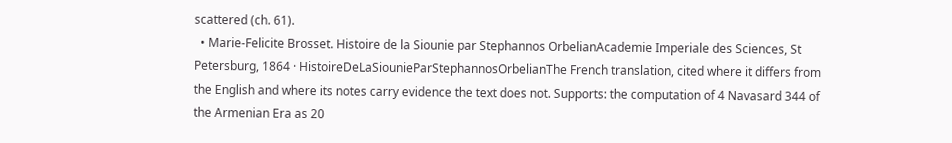scattered (ch. 61).
  • Marie-Felicite Brosset. Histoire de la Siounie par Stephannos OrbelianAcademie Imperiale des Sciences, St Petersburg, 1864 · HistoireDeLaSiounieParStephannosOrbelianThe French translation, cited where it differs from the English and where its notes carry evidence the text does not. Supports: the computation of 4 Navasard 344 of the Armenian Era as 20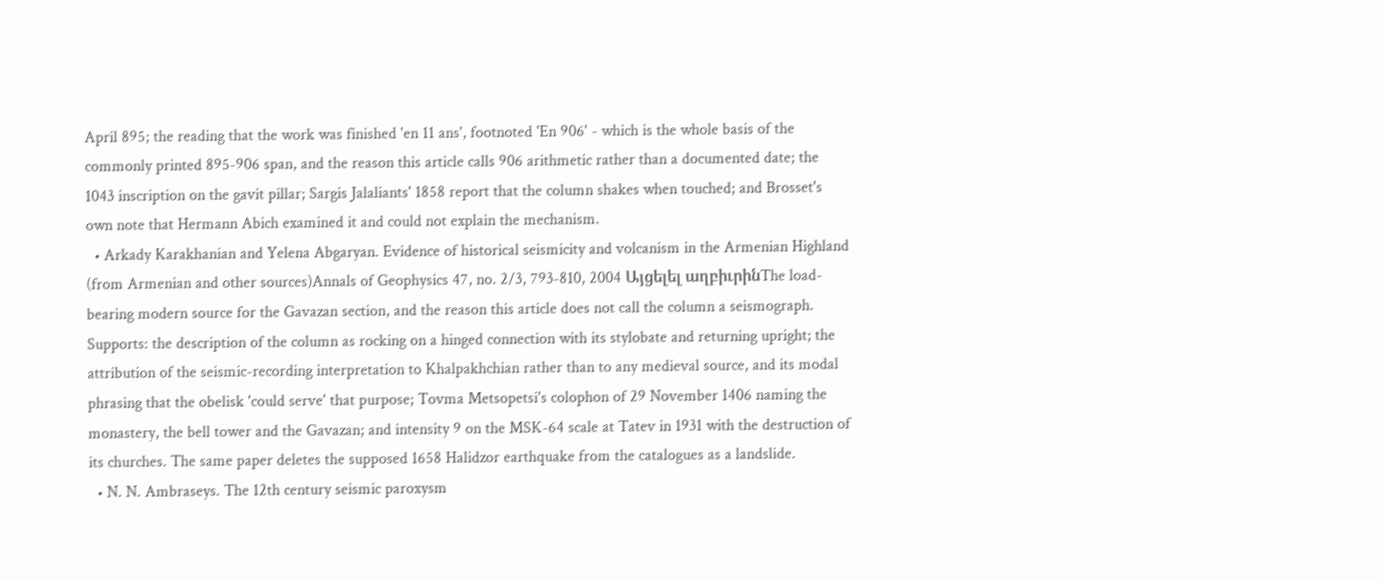April 895; the reading that the work was finished 'en 11 ans', footnoted 'En 906' - which is the whole basis of the commonly printed 895-906 span, and the reason this article calls 906 arithmetic rather than a documented date; the 1043 inscription on the gavit pillar; Sargis Jalaliants' 1858 report that the column shakes when touched; and Brosset's own note that Hermann Abich examined it and could not explain the mechanism.
  • Arkady Karakhanian and Yelena Abgaryan. Evidence of historical seismicity and volcanism in the Armenian Highland (from Armenian and other sources)Annals of Geophysics 47, no. 2/3, 793-810, 2004 Այցելել աղբիւրինThe load-bearing modern source for the Gavazan section, and the reason this article does not call the column a seismograph. Supports: the description of the column as rocking on a hinged connection with its stylobate and returning upright; the attribution of the seismic-recording interpretation to Khalpakhchian rather than to any medieval source, and its modal phrasing that the obelisk 'could serve' that purpose; Tovma Metsopetsi's colophon of 29 November 1406 naming the monastery, the bell tower and the Gavazan; and intensity 9 on the MSK-64 scale at Tatev in 1931 with the destruction of its churches. The same paper deletes the supposed 1658 Halidzor earthquake from the catalogues as a landslide.
  • N. N. Ambraseys. The 12th century seismic paroxysm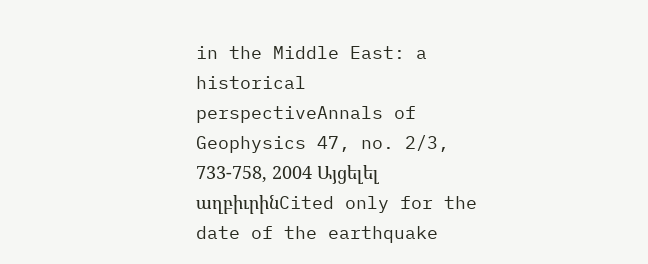in the Middle East: a historical perspectiveAnnals of Geophysics 47, no. 2/3, 733-758, 2004 Այցելել աղբիւրինCited only for the date of the earthquake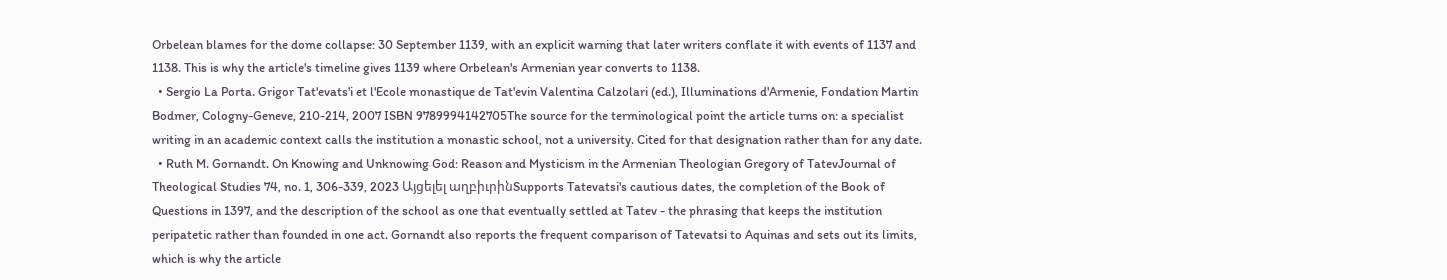Orbelean blames for the dome collapse: 30 September 1139, with an explicit warning that later writers conflate it with events of 1137 and 1138. This is why the article's timeline gives 1139 where Orbelean's Armenian year converts to 1138.
  • Sergio La Porta. Grigor Tat'evats'i et l'Ecole monastique de Tat'evin Valentina Calzolari (ed.), Illuminations d'Armenie, Fondation Martin Bodmer, Cologny-Geneve, 210-214, 2007 ISBN 9789994142705The source for the terminological point the article turns on: a specialist writing in an academic context calls the institution a monastic school, not a university. Cited for that designation rather than for any date.
  • Ruth M. Gornandt. On Knowing and Unknowing God: Reason and Mysticism in the Armenian Theologian Gregory of TatevJournal of Theological Studies 74, no. 1, 306-339, 2023 Այցելել աղբիւրինSupports Tatevatsi's cautious dates, the completion of the Book of Questions in 1397, and the description of the school as one that eventually settled at Tatev - the phrasing that keeps the institution peripatetic rather than founded in one act. Gornandt also reports the frequent comparison of Tatevatsi to Aquinas and sets out its limits, which is why the article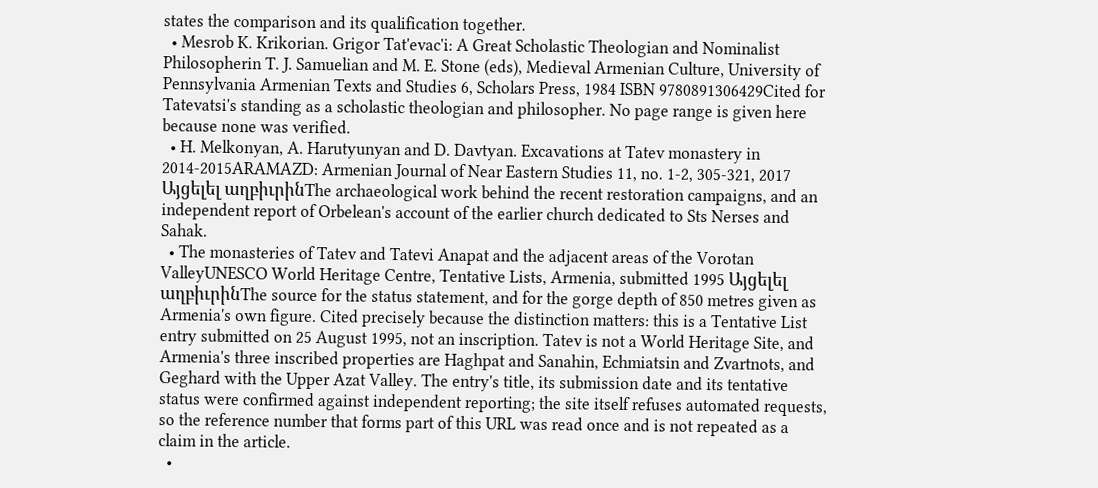states the comparison and its qualification together.
  • Mesrob K. Krikorian. Grigor Tat'evac'i: A Great Scholastic Theologian and Nominalist Philosopherin T. J. Samuelian and M. E. Stone (eds), Medieval Armenian Culture, University of Pennsylvania Armenian Texts and Studies 6, Scholars Press, 1984 ISBN 9780891306429Cited for Tatevatsi's standing as a scholastic theologian and philosopher. No page range is given here because none was verified.
  • H. Melkonyan, A. Harutyunyan and D. Davtyan. Excavations at Tatev monastery in 2014-2015ARAMAZD: Armenian Journal of Near Eastern Studies 11, no. 1-2, 305-321, 2017 Այցելել աղբիւրինThe archaeological work behind the recent restoration campaigns, and an independent report of Orbelean's account of the earlier church dedicated to Sts Nerses and Sahak.
  • The monasteries of Tatev and Tatevi Anapat and the adjacent areas of the Vorotan ValleyUNESCO World Heritage Centre, Tentative Lists, Armenia, submitted 1995 Այցելել աղբիւրինThe source for the status statement, and for the gorge depth of 850 metres given as Armenia's own figure. Cited precisely because the distinction matters: this is a Tentative List entry submitted on 25 August 1995, not an inscription. Tatev is not a World Heritage Site, and Armenia's three inscribed properties are Haghpat and Sanahin, Echmiatsin and Zvartnots, and Geghard with the Upper Azat Valley. The entry's title, its submission date and its tentative status were confirmed against independent reporting; the site itself refuses automated requests, so the reference number that forms part of this URL was read once and is not repeated as a claim in the article.
  •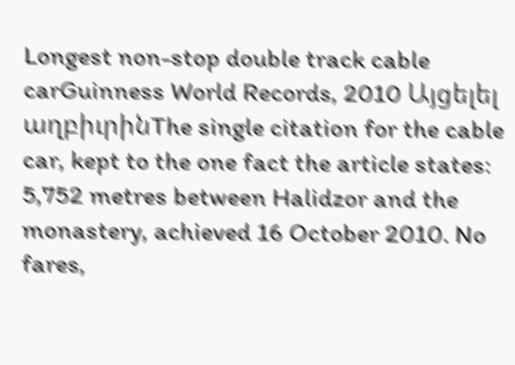Longest non-stop double track cable carGuinness World Records, 2010 Այցելել աղբիւրինThe single citation for the cable car, kept to the one fact the article states: 5,752 metres between Halidzor and the monastery, achieved 16 October 2010. No fares,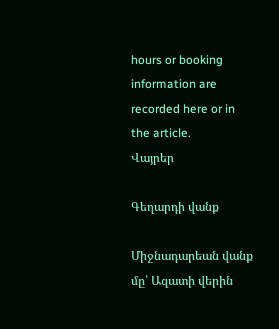hours or booking information are recorded here or in the article.
Վայրեր

Գեղարդի վանք

Միջնադարեան վանք մը՝ Ազատի վերին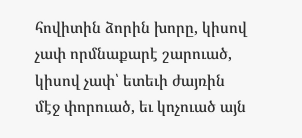հովիտին ձորին խորը, կիսով չափ որմնաքարէ շարուած, կիսով չափ՝ ետեւի ժայռին մէջ փորուած, եւ կոչուած այն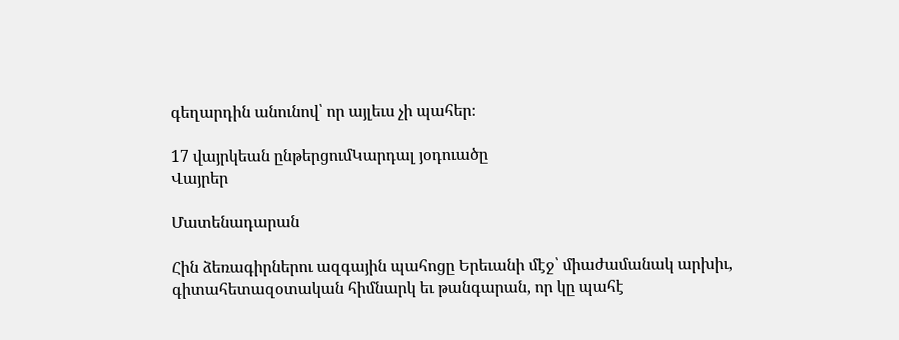գեղարդին անունով՝ որ այլեւս չի պահեր։

17 վայրկեան ընթերցումԿարդալ յօդուածը
Վայրեր

Մատենադարան

Հին ձեռագիրներու ազգային պահոցը Երեւանի մէջ՝ միաժամանակ արխիւ, գիտահետազօտական հիմնարկ եւ թանգարան, որ կը պահէ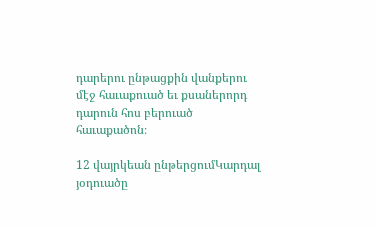դարերու ընթացքին վանքերու մէջ հաւաքուած եւ քսաներորդ դարուն հոս բերուած հաւաքածոն։

12 վայրկեան ընթերցումԿարդալ յօդուածը